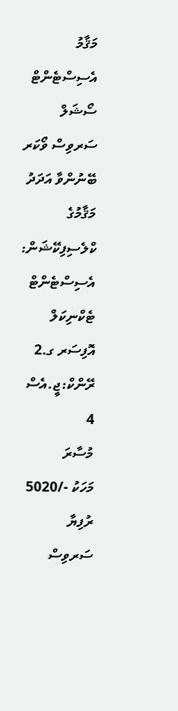މަޤާމު
އެސިސްޓެންޓް ސޯޝަލް ސަރވިސް ވޯކަރ
ބޭނުންވާ އަދަދު
މަޤާމުގެ ކްލެސިފިކޭޝަން: އެސިސްޓެންޓް ޓެކްނިކަލް އޮފިސަރ ގ.2
ރޭންކް:ޖީ.އެސް 4
މުސާރަ
މަހަކު -/5020 ރުފިޔާ
ސަރވިސް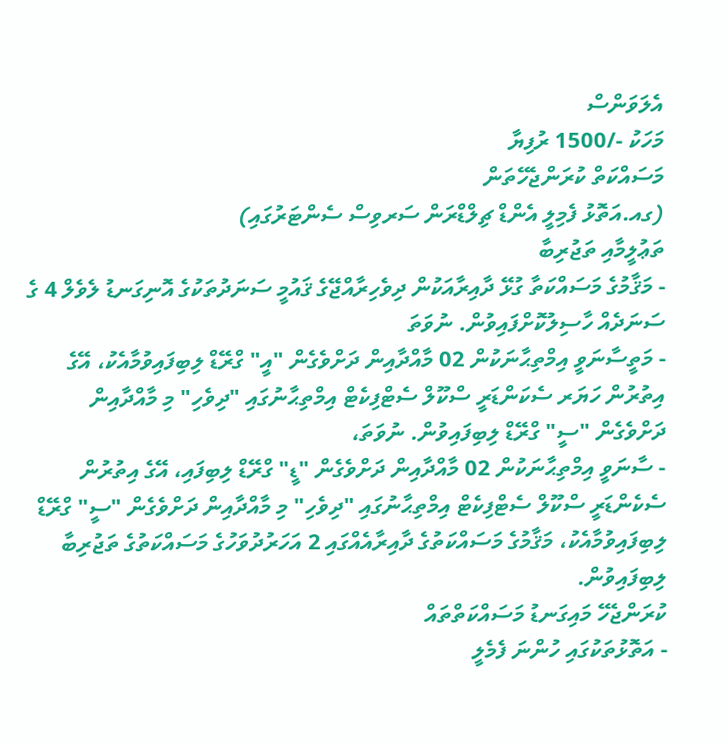އެލަވަންސް
މަހަކު -/1500 ރުފިޔާ
މަސައްކަތް ކުރަންޖެހޭތަން
(ގއ.އަތޮޅު ފެމިލީ އެންޑް ޗިލްޑްރަން ސަރވިސް ސެންޓަރުގައި)
ތަޢުލީމާއި ތަޖުރިބާ
- މަޤާމުގެ މަސައްކަތާ ގުޅޭ ދާއިރާއަކުން ދިވެހިރާއްޖޭގެ ޤައުމީ ސަނަދުތަކުގެ އޮނިގަނޑު ލެވެލް 4 ގެ ސަނަދެއް ހާސިލުކޮށްފައިވުން. ނުވަތަ
- މަތީސާނަވީ އިމްތިޙާނަކުން 02 މާއްދާއިން ދަށްވެގެން "އީ" ގްރޭޑް ލިބިފައިވުމާއެކު، އޭގެ އިތުރުން ހަޔަރ ސެކަންޑަރީ ސްކޫލް ސެޓްފިކެޓް އިމްތިޙާނުގައި "ދިވެހި" މި މާއްދާއިން ދަށްވެގެން "ސީ" ގްރޭޑް ލިބިފައިވުން. ނުވަތަ،
- ސާނަވީ އިމްތިޙާނަކުން 02 މާއްދާއިން ދަށްވެގެން "ޑީ" ގްރޭޑް ލިބިފައި، އޭގެ އިތުރުން ސެކެންޑަރީ ސްކޫލް ސެޓްފިކެޓް އިމްތިޙާނުގައި "ދިވެހި" މި މާއްދާއިން ދަށްވެގެން "ސީ" ގްރޭޑް ލިބިފައިވުމާއެކު، މަޤާމުގެ މަސައްކަތުގެ ދާއިރާއެއްގައި 2 އަހަރުދުވަހުގެ މަސައްކަތުގެ ތަޖުރިބާ ލިބިފައިވުން.
ކުރަންޖެހޭ މައިގަނޑު މަސައްކަތްތައް
- އަތޮޅުތަކުގައި ހުންނަ ފެމެލީ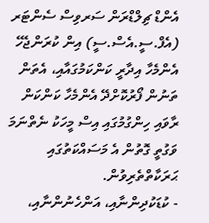އެންޑް ޗިލްޑްރަން ސަރވިސް ސެންޓަރ (އެފް.ސީ.އެސް.ސީ) އިން ކުރަންޖެހޭ އެންމެހާ އިދާރީ ކަންކަމުގައާއި، އެތަން ތަނުން ފޯރުކޮށްދޭ އެންމެހާ ކަންކަން ރާވައި ހިންގުމުގައި އިސް މީހަކު ނެތްނަމަ ވަގުތީ ގޮތުން އެ މަސައްކަތުގައި ޙަރަކާތްތެރިވުން.
- ކުޑަކުދިންނާއި، އަންހެނުންނާއި،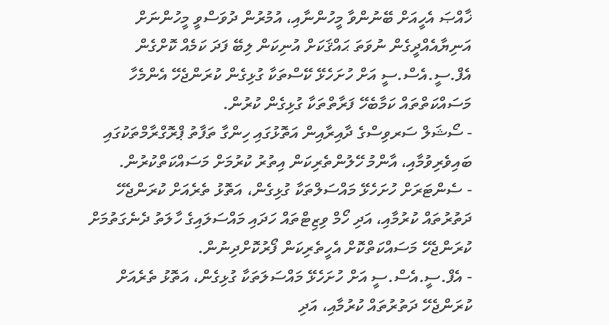ޚާއްޞަ އެހީއަށް ބޭނުންވާ މީހުންނާއި، އުމުރުން ދުވަސްވީ މީހުންނަށް އަނިޔާއެއްދީގެން ނުވަތަ ޙައްޤަކަށް އުނިކަން ލިބޭ ފަދަ ކަމެއް ކޮށްގެން އެފް.ސީ.އެސް.ސީ އަށް ހުށަހެޅޭ ކޭސްތަކާ ގުޅިގެން ކުރަންޖެހޭ އެންމެހާ މަސައްކަތްތައް ކަމާބެހޭ ފަރާތްތަކާ ގުޅިގެން ކުރުން.
- ސޯޝަލް ސަރވިސްގެ ދާއިރާއިން އަތޮޅުގައި ހިންގާ ތަފާތު ޕްރޮގްރާމްތަކުގައި ބައިވެރިވުމާއި، އާންމު ހޭލުންތެރިކަން އިތުރު ކުރުމަށް މަސައްކަތްކުރުން.
- ސެންޓަރަށް ހުށަހެޅޭ މައްސަލްތަކާ ގުޅިގެން، އަތޮޅު ތެރެއަށް ކުރަންޖެހޭ ދަތުރުތައް ކުރުމާއި، އަދި ހޯމް ވިޒިޓްތައް ހަދައި މައްސަލައިގެ ހާލަތު ދެނެގަތުމަށް ކުރަންޖެހޭ މަސައްކަތްކޮށް އެހީތެރިކަން ފޯރުކޮށްދިނުން.
- އެފް.ސީ.އެސް.ސީ އަށް ހުށަހެޅޭ މައްސަލަތަކާ ގުޅިގެން، އަތޮޅު ތެރެއަށް ކުރަންޖެހޭ ދަތުރުތައް ކުރުމާއި، އަދި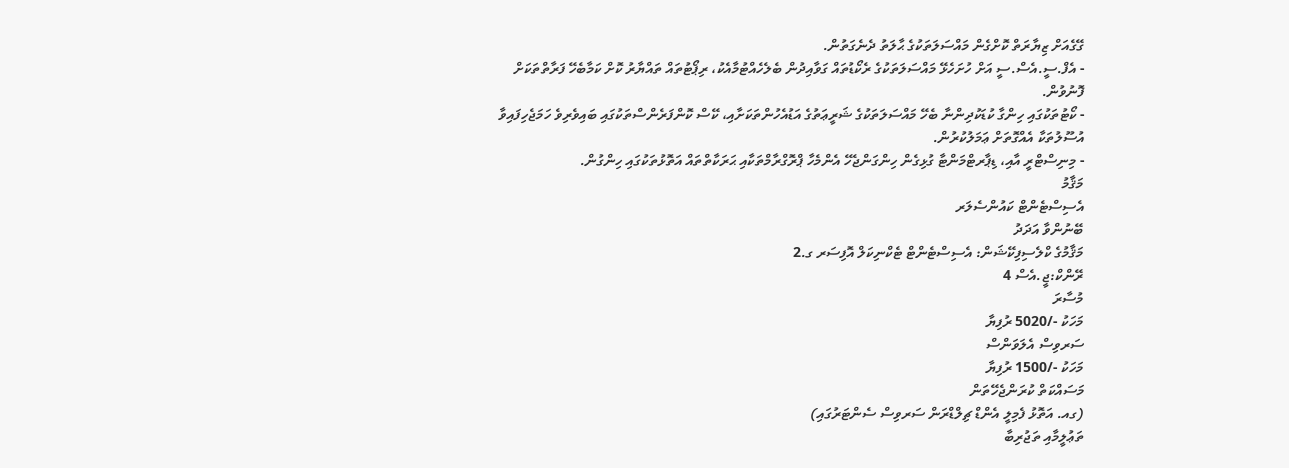ގޭގެއަށް ޒިޔާރަތް ކޮށްގެން މައްސަލަތަކުގެ ޙާލަތު ދެނެގަތުން.
- އެފް.ސީ.އެސް.ސީ އަށް ހުށަހެޅޭ މައްސަލަތަކުގެ ރެކޯޑުތައް ގަވާއިދުން ބެލެހެއްޓުމާއެކު، ރިޕޯޓުތައް ތައްޔާރު ކޮށް ކަމާބެހޭ ފަރާތްތަކަށް ފޮނުވުން.
- ކޯޓުތަކުގައި ހިންގާ ކުޑަކުދިންނާ ބެހޭ މައްސަލަތަކުގެ ޝަރީޢަތުގެ އަޑުއެހުންތަކަށާއި، ކޭސް ކޮންފަރެންސްތަކުގައި ބައިވެރިވެ ހަމަޖެހިފައިވާ އުސޫލުތަކާ އެއްގޮތަށް ޢަމަލުކުރުން.
- މިނިސްޓްރީ އާއި، ޑިޕާރޓްމަންޓާ ގުޅިގެން ހިންގަންޖެހޭ އެންމެހާ ޕްރޮގްރާމްތަކާއި ޙަރަކާތްތައް އަތޮޅުތަކުގައި ހިންގުން.
މަޤާމު
އެސިސްޓެންޓް ކައުންސެލަރ
ބޭނުންވާ އަދަދު
މަޤާމުގެ ކްލެސިފިކޭޝަން: އެސިސްޓެންޓް ޓެކްނިކަލް އޮފިސަރ ގ.2
ރޭންކް:ޖީ.އެސް 4
މުސާރަ
މަހަކު -/5020 ރުފިޔާ
ސަރވިސް އެލަވަންސް
މަހަކު -/1500 ރުފިޔާ
މަސައްކަތް ކުރަންޖެހޭތަން
(ގއ. އަތޮޅު ފެމިލީ އެންޑް ޗިލްޑްރަން ސަރވިސް ސެންޓަރުގައި)
ތަޢުލީމާއި ތަޖުރިބާ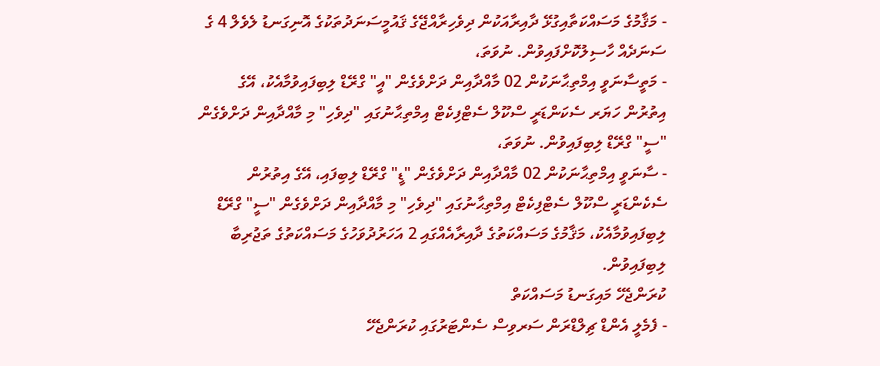- މަޤާމުގެ މަސައްކަތާއިގުޅޭ ދާއިރާއަކުން ދިވެހިރާއްޖޭގެ ޤައުމީސަނަދުތަކުގެ އޮނިގަނޑު ލެވެލް 4 ގެ ސަނަދެއް ހާސިލުކޮށްފައިވުން. ނުވަތަ،
- މަތީސާނަވީ އިމްތިޙާނަކުން 02 މާއްދާއިން ދަށްވެގެން "އީ" ގްރޭޑް ލިބިފައިވުމާއެކު، އޭގެ އިތުރުން ހަޔަރ ސެކަންޑަރީ ސްކޫލް ސެޓްފިކެޓް އިމްތިޙާނުގައި "ދިވެހި" މި މާއްދާއިން ދަށްވެގެން "ސީ" ގްރޭޑް ލިބިފައިވުން. ނުވަތަ،
- ސާނަވީ އިމްތިޙާނަކުން 02 މާއްދާއިން ދަށްވެގެން "ޑީ" ގްރޭޑް ލިބިފައި، އޭގެ އިތުރުން ސެކެންޑަރީ ސްކޫލް ސެޓްފިކެޓް އިމްތިޙާނުގައި "ދިވެހި" މި މާއްދާއިން ދަށްވެގެން "ސީ" ގްރޭޑް ލިބިފައިވުމާއެކު، މަޤާމުގެ މަސައްކަތުގެ ދާއިރާއެއްގައި 2 އަހަރުދުވަހުގެ މަސައްކަތުގެ ތަޖުރިބާ ލިބިފައިވުން.
ކުރަންޖެހޭ މައިގަނޑު މަސައްކަތް
- ފެމެލީ އެންޑް ޗިލްޑްރަން ސަރވިސް ސެންޓަރުގައި ކުރަންޖެހޭ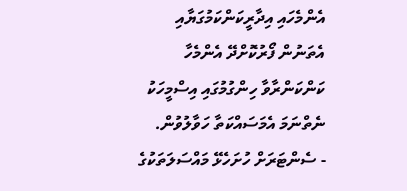އެންމެހައި އިދާރީކަންކަމުގަޔާއި އެތަނުން ފޯރުކޮށްދޭ އެންމެހާ ކަންކަންރާވާ ހިންގުމުގައި އިސްމީހަކު ނެތްނަމަ އެމަސައްކަތާ ހަވާލުވުން.
- ސެންޓަރަށް ހުށަހެޅޭ މައްސަލަތަކުގެ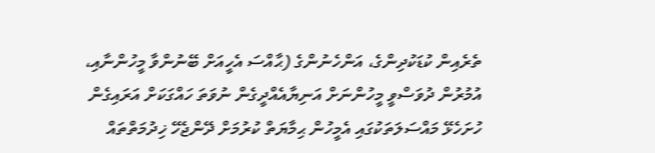ތެރެއިން ކުޑަކުދިންގެ، އަންހެނުންގެ (ޙާއްސަ އެހީއަށް ބޭނުންވާ މީހުންނާއި، އުމުރުން ދުވަސްވީ މީހުންނަށް އަނިޔާއެއްދީގެން ނުވަތަ ހައްގަކަށް އަރައިގެން ހުށަހެޅޭ މައްސަލަތަކުގައި އެމީހުން ޙިމާޔަތް ކުރުމަށް ދޭންޖެހޭ ޚިދުމަތްތައް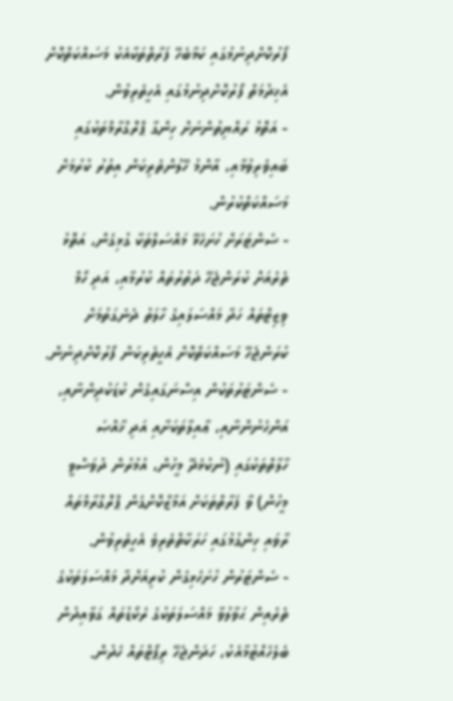ފޯރުކޮށްދިނުމުގައި ކަމާބެހޭ ފަރާތްތަކާއެކު މަސައްކަތްކޮށް އެޚިދުމަތް ފޯރުކޮށްދިނުމުގައި އެހީތެރިވުން.
- އަތޮޅު ރައްޔިތުންނަށް ހިންގާ ޕްރޮގްރާމްތަކުގައި ބައިވެރިވުމާއި، އާންމު ހޭލުންތެރިކަން އިތުރު ކުރުމަށް މަސައްކަތްކުރުން.
- ސެންޓަރަށް ހުށަހެޅޭ މައްސަލްތަކާ ގުޅިގެން، އަތޮޅު ތެރެއަށް ކުރަންޖެހޭ ދަތުރުތައް ކުރުމާއި، އަދި ހޯމް ވިޒިޓްތައް ހަދާ މައްސަލައިގެ ހާލަތު ދެނެގަތުމަށް ކުރަންޖެހޭ މަސައްކަތްކޮށް އެހީތެރިކަން ފޯރުކޮށްދިނުން.
- ސެންޓަރުތަކުން އިސްނަގައިގެން ކުޑަކުދިންނާއި، އަންހެނުންނާއި، ޢާއިލާތަކަށާއި އަދި ޚާއްޞަ ހާލާތްތަކުގައި (ނުކުޅެދޭ މީހުން، އުމުރުން ދުވަސްވީ މީހުން) ވާ ފަރާތްތަކަށް އަމާޒްކޮށްގެން ޕްރޮގްރާމްތައް ރާވައި ހިންގުމުގައި ހަރަކާތްތެރިވެ އެހީތެރިވުން.
- ސެންޓަރުން ހުށަހެޅިގެން ކުރިއަށްދާ މައްސަލަތަކުގެ ތެރެއިން ޙަވާލުވާ މައްސަލަތަކުގެ ރެކޯޑުތައް ގަވާއިދުން ބެލެހެއްޓުމާއެކު، ހަދަންޖެހޭ ރިޕޯޓްތައް ހެދުން.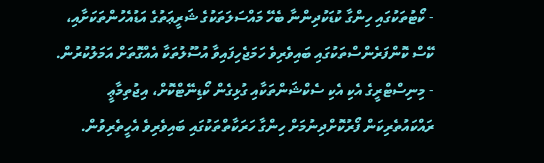- ކޯޓުތަކުގައި ހިންގާ ކުޑަކުދިންނާ ބެހޭ މައްސަލަތަކުގެ ޝަރީޢަތުގެ އަޑުއެހުންތަކަށާއި، ކޭސް ކޮންފަރެންސްތަކުގައި ބައިވެރިވެ ހަމަޖެހިފައިވާ އުސޫލުތަކާ އެއްގޮތަށް އަމަލުކުރުން.
- މިނިސްޓްރީގެ އެކި އެކި ސެކްޝަންތަކާއި ގުޅިގެން ކޯޑިނޭޓްކޮށް، އިޖުތިމާޢީ ރައްކައުތެރިކަން ފޯރުކޮށްދިނުމަށް ހިންގާ ހަރަކާތްތަކުގައި ބައިވެރިވެ އެހީތެރިވުން.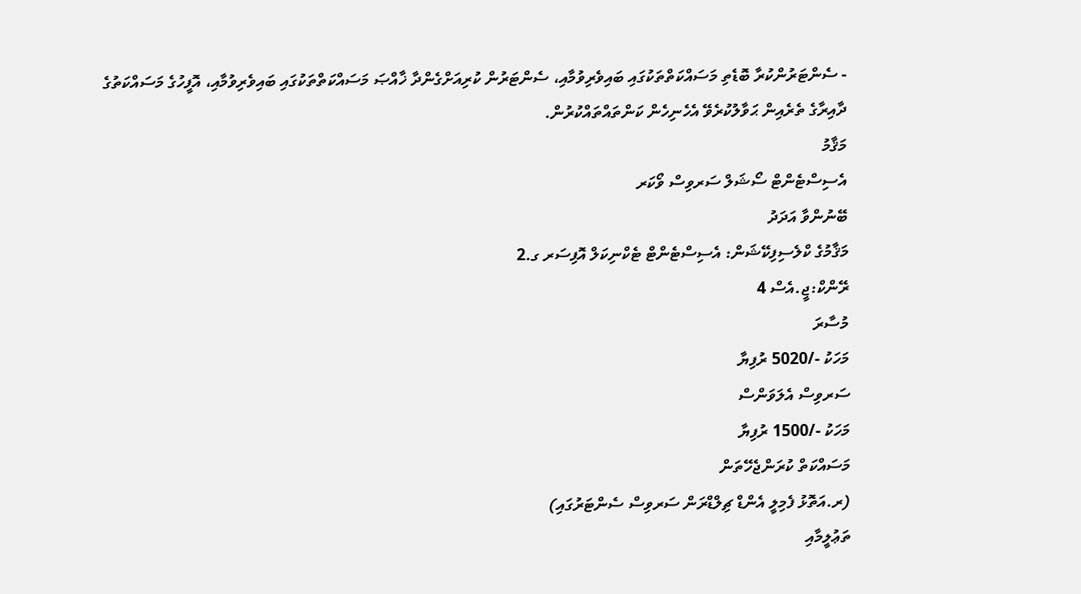- ސެންޓަރުންކުރާ ބޮޑެތި މަސައްކަތްތަކުގައި ބައިވެރިވުމާއި، ސެންޓަރުން ކުރިއަށްގެންދާ ޚާއްޞަ މަސައްކަތްތަކުގައި ބައިވެރިވުމާއި، އޮފީހުގެ މަސައްކަތުގެ ދާއިރާގެ ތެރެއިން ޙަވާލުކުރެވޭ އެހެނިހެން ކަންތައްތައްކުރުން.
މަޤާމު
އެސިސްޓެންޓް ސޯޝަލް ސަރވިސް ވޯކަރ
ބޭނުންވާ އަދަދު
މަޤާމުގެ ކްލެސިފިކޭޝަން: އެސިސްޓެންޓް ޓެކްނިކަލް އޮފިސަރ ގ.2
ރޭންކް:ޖީ.އެސް 4
މުސާރަ
މަހަކު -/5020 ރުފިޔާ
ސަރވިސް އެލަވަންސް
މަހަކު -/1500 ރުފިޔާ
މަސައްކަތް ކުރަންޖެހޭތަން
(ރ.އަތޮޅު ފެމިލީ އެންޑް ޗިލްޑްރަން ސަރވިސް ސެންޓަރުގައި)
ތަޢުލީމާއި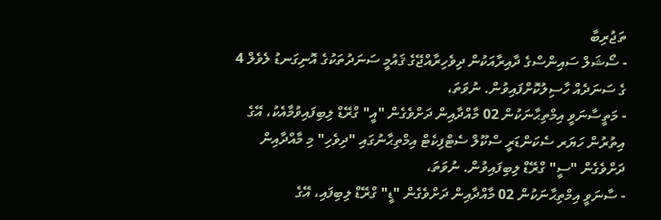ތަޖުރިބާ
- ސޯޝަލް ސައިންސްގެ ދާއިރާއަކުން ދިވެހިރާއްޖޭގެ ޤައުމީ ސަނަދުތަކުގެ އޮނިގަނޑު ލެވެލް 4 ގެ ސަނަދެއް ހާސިލުކޮށްފައިވުން. ނުވަތަ،
- މަތީސާނަވީ އިމްތިޙާނަކުން 02 މާއްދާއިން ދަށްވެގެން "އީ" ގްރޭޑް ލިބިފައިވުމާއެކު، އޭގެ އިތުރުން ހަޔަރ ސެކަންޑަރީ ސްކޫލް ސެޓްފިކެޓް އިމްތިޙާނުގައި "ދިވެހި" މި މާއްދާއިން ދަށްވެގެން "ސީ" ގްރޭޑް ލިބިފައިވުން. ނުވަތަ،
- ސާނަވީ އިމްތިޙާނަކުން 02 މާއްދާއިން ދަށްވެގެން "ޑީ" ގްރޭޑް ލިބިފައި، އޭގެ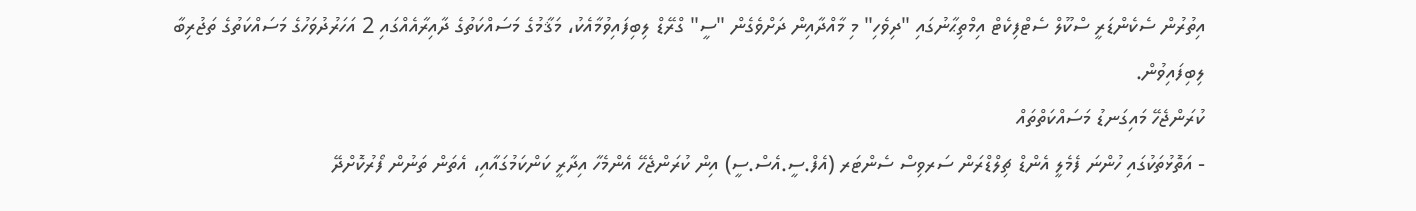އިތުރުން ސެކެންޑަރީ ސްކޫލް ސެޓްފިކެޓް އިމްތިޙާނުގައި "ދިވެހި" މި މާއްދާއިން ދަށްވެގެން "ސީ" ގްރޭޑް ލިބިފައިވުމާއެކު، މަޤާމުގެ މަސައްކަތުގެ ދާއިރާއެއްގައި 2 އަހަރުދުވަހުގެ މަސައްކަތުގެ ތަޖުރިބާ ލިބިފައިވުން.
ކުރަންޖެހޭ މައިގަނޑު މަސައްކަތްތައް
- އަތޮޅުތަކުގައި ހުންނަ ފެމެލީ އެންޑް ޗިލްޑްރަން ސަރވިސް ސެންޓަރ (އެފް.ސީ.އެސް.ސީ) އިން ކުރަންޖެހޭ އެންމެހާ އިދާރީ ކަންކަމުގައާއި، އެތަން ތަނުން ފޯރުކޮށްދޭ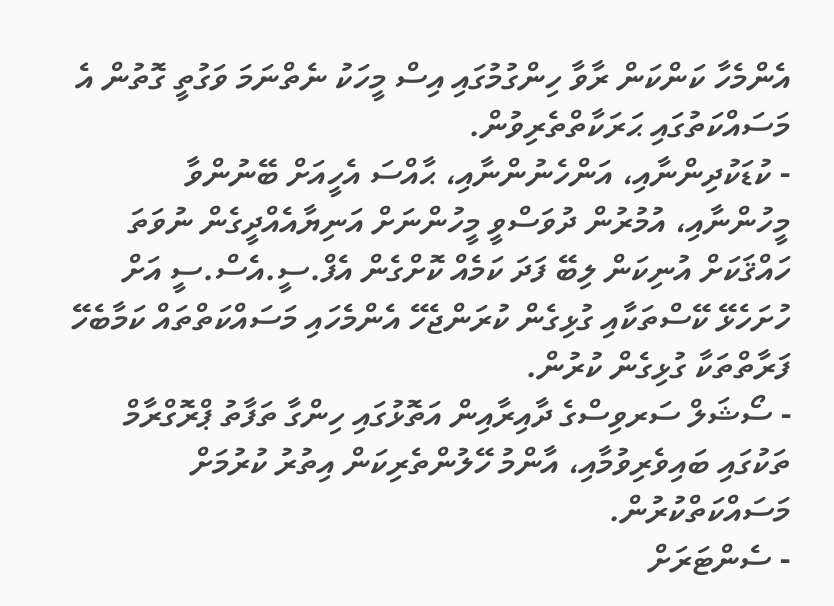އެންމެހާ ކަންކަން ރާވާ ހިންގުމުގައި އިސް މީހަކު ނެތްނަމަ ވަގުތީ ގޮތުން އެ މަސައްކަތުގައި ޙަރަކާތްތެރިވުން.
- ކުޑަކުދިންނާއި، އަންހެނުންނާއި، ޙާއްސަ އެހީއަށް ބޭނުންވާ މީހުންނާއި، އުމުރުން ދުވަސްވީ މީހުންނަށް އަނިޔާއެއްދީގެން ނުވަތަ ހައްޤަކަށް އުނިކަން ލިބޭ ފަދަ ކަމެއް ކޮށްގެން އެފް.ސީ.އެސް.ސީ އަށް ހުށަހެޅޭ ކޭސްތަކާއި ގުޅިގެން ކުރަންޖެހޭ އެންމެހައި މަސައްކަތްތައް ކަމާބެހޭ ފަރާތްތަކާ ގުޅިގެން ކުރުން.
- ސޯޝަލް ސަރވިސްގެ ދާއިރާއިން އަތޮޅުގައި ހިންގާ ތަފާތު ޕްރޮގްރާމް ތަކުގައި ބައިވެރިވުމާއި، އާންމު ހޭލުންތެރިކަން އިތުރު ކުރުމަށް މަސައްކަތްކުރުން.
- ސެންޓަރަށް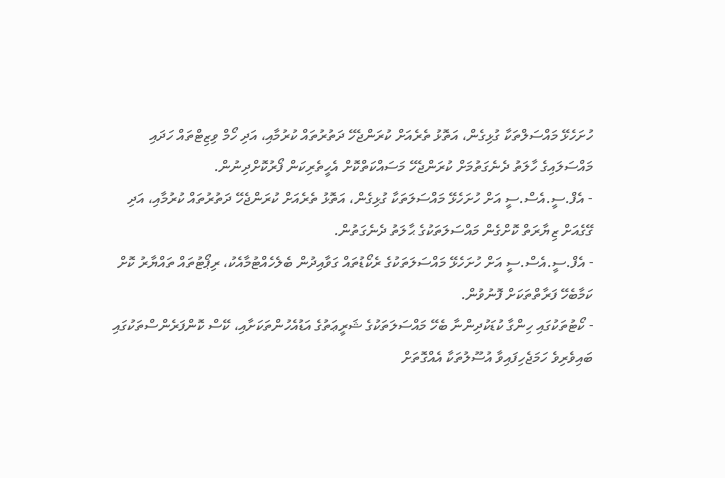ހުށަހެޅޭ މައްސަލްތަކާ ގުޅިގެން، އަތޮޅު ތެރެއަށް ކުރަންޖެހޭ ދަތުރުތައް ކުރުމާއި، އަދި ހޯމް ވިޒިޓްތައް ހަދައި މައްސަލައިގެ ހާލަތު ދެނެގަތުމަށް ކުރަންޖެހޭ މަސައްކަތްކޮށް އެހީތެރިކަން ފޯރުކޮށްދިނުން.
- އެފް.ސީ.އެސް.ސީ އަށް ހުށަހެޅޭ މައްސަލަތަކާ ގުޅިގެން، އަތޮޅު ތެރެއަށް ކުރަންޖެހޭ ދަތުރުތައް ކުރުމާއި، އަދި ގޭގެއަށް ޒިޔާރަތް ކޮށްގެން މައްސަލަތަކުގެ ޙާލަތު ދެނެގަތުން.
- އެފް.ސީ.އެސް.ސީ އަށް ހުށަހެޅޭ މައްސަލަތަކުގެ ރެކޯޑުތައް ގަވާއިދުން ބެލެހެއްޓުމާއެކު، ރިޕޯޓުތައް ތައްޔާރު ކޮށް ކަމާބެހޭ ފަރާތްތަކަށް ފޮނުވުން.
- ކޯޓުތަކުގައި ހިންގާ ކުޑަކުދިންނާ ބެހޭ މައްސަލަތަކުގެ ޝަރީޢަތުގެ އަޑުއެހުންތަކަށާއި، ކޭސް ކޮންފަރެންސްތަކުގައި ބައިވެރިވެ ހަމަޖެހިފައިވާ އުސޫލުތަކާ އެއްގޮތަށް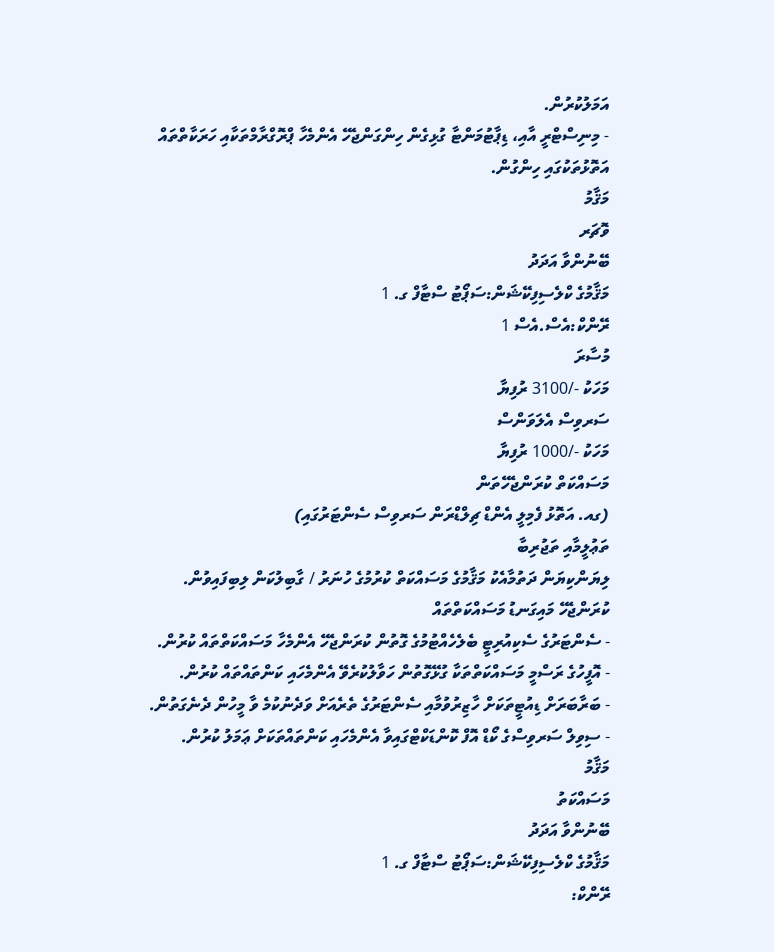އަމަލުކުރުން.
- މިނިސްޓްރީ އާއި، ޑިޕާޓުމަންޓާ ގުޅިގެން ހިންގަންޖެހޭ އެންމެހާ ޕްރޮގްރާމްތަކާއި ހަރަކާތްތައް އަތޮޅުތަކުގައި ހިންގުން.
މަޤާމު
ވޮޗަރ
ބޭނުންވާ އަދަދު
މަޤާމުގެ ކްލެސިފިކޭޝަން:ސަޕޯޓު ސްޓާފް ގ. 1
ރޭންކް:އެސް.އެސް 1
މުސާރަ
މަހަކު -/3100 ރުފިޔާ
ސަރވިސް އެލަވަންސް
މަހަކު -/1000 ރުފިޔާ
މަސައްކަތް ކުރަންޖެހޭތަން
(ގއ. އަތޮޅު ފެމިލީ އެންޑް ޗިލްޑްރަން ސަރވިސް ސެންޓަރުގައި)
ތަޢުލީމާއި ތަޖުރިބާ
ލިޔަންކިޔަން ދަތުމާއެކު މަޤާމުގެ މަސައްކަތް ކުރުމުގެ ހުނަރު / ގާބިލުކަން ލިބިފައިވުން.
ކުރަންޖެހޭ މައިގަނޑު މަސައްކަތްތައް
- ސެންޓަރުގެ ސެކިއުރިޓީ ބެލެހެއްޓުމުގެ ގޮތުން ކުރަންޖެހޭ އެންމެހާ މަސައްކަތްތައް ކުރުން.
- އޮފީހުގެ ރަސްމީ މަސައްކަތްތަކާ ގުޅޭގޮތުން ހަވާލުކުރެވޭ އެންމެހައި ކަންތައްތައް ކުރުން.
- ބަރާބަރަށް ޑިއުޓީތަކަށް ހާޒިރުވުމާއި ސެންޓަރުގެ ތެރެއަށް ވަދެނުކުމެ ވާ މީހުން ދެނެގަތުން.
- ސިވިލް ސަރވިސްގެ ކޯޑް އޮފް ކޮންޑަކްޓްގައިވާ އެންމެހައި ކަންތައްތަކަށް ޢަމަލު ކުރުން.
މަޤާމު
މަސައްކަތު
ބޭނުންވާ އަދަދު
މަޤާމުގެ ކްލެސިފިކޭޝަން:ސަޕޯޓު ސްޓާފް ގ. 1
ރޭންކް: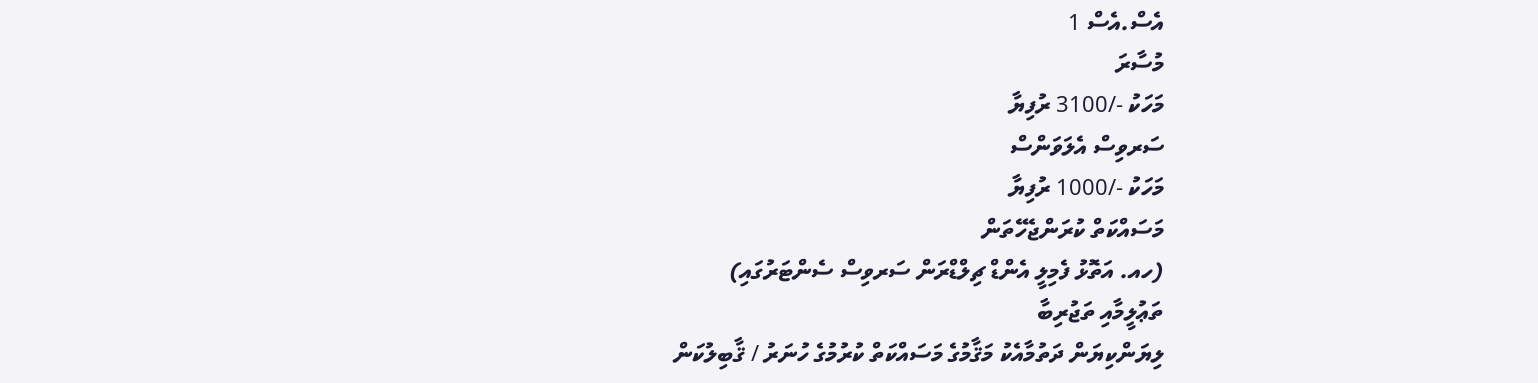އެސް.އެސް 1
މުސާރަ
މަހަކު -/3100 ރުފިޔާ
ސަރވިސް އެލަވަންސް
މަހަކު -/1000 ރުފިޔާ
މަސައްކަތް ކުރަންޖެހޭތަން
(ހއ. އަތޮޅު ފެމިލީ އެންޑް ޗިލްޑްރަން ސަރވިސް ސެންޓަރުގައި)
ތަޢުލީމާއި ތަޖުރިބާ
ލިޔަންކިޔަން ދަތުމާއެކު މަޤާމުގެ މަސައްކަތް ކުރުމުގެ ހުނަރު / ޤާބިލުކަން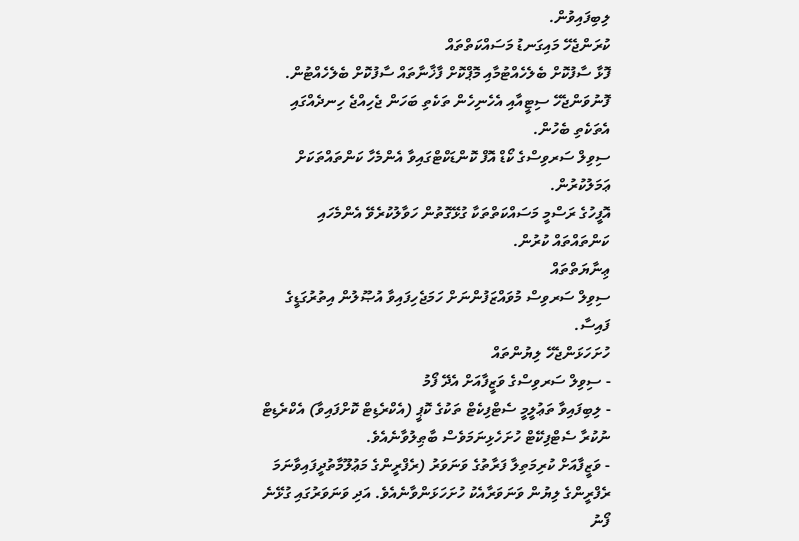ލިބިފައިވުން.
ކުރަންޖެހޭ މައިގަނޑު މަސައްކަތްތައް
ފޮޅާ ސާފުކޮށް ބެލެހެއްޓުމާއި މޮޕްކޮށް ފާޚާނާތައް ސާފުކޮށް ބެލެހެއްޓުން.
ފޮނުވަންޖެހޭ ސިޓީއާއި އެހެނިހެން ތަކެތި ބަހަން ޖެހިއްޖެ ހިނދެއްގައި އެތަކެތި ބެހުން.
ސިވިލް ސަރވިސްގެ ކޯޑް އޮފް ކޮންޑަކްޓްގައިވާ އެންމެހާ ކަންތައްތަކަށް ޢަމަލުކުރުން.
އޮފީހުގެ ރަސްމީ މަސައްކަތްތަކާ ގުޅޭގޮތުން ހަވާލުކުރެވޭ އެންމެހައި ކަންތައްތައް ކުރުން.
ޢިނާޔަތްތައް
ސިވިލް ސަރވިސް މުވައްޒަފުންނަށް ހަމަޖެހިފައިވާ އުޞޫލުން އިތުރުގަޑީގެ ފައިސާ.
ހުށަހަޅަންޖެހޭ ލިޔުންތައް
- ސިވިލް ސަރވިސްގެ ވަޒީފާއަށް އެދޭ ފޯމު
- ލިބިފައިވާ ތަޢުލީމީ ސެޓްފިކެޓް ތަކުގެ ކޮޕީ (އެކްރެޑިޓް ކޮށްފައިވާ) އެކްރެޑިޓް ނުކުރާ ސެޓްފިކޭޓް ހުށަހެޅިނަމަވެސް ބާޠިލުވާނެއެވެ.
- ވަޒީފާއަށް ކުރިމަތިލާ ފަރާތުގެ ވަނަވަރު (ރެފްރީންގެ މަޢުލޫމާތުދީފައިވާނަމަ ރެފްރީންގެ ލިޔުން ވަނަވަރާއެކު ހުށަހަޅަންވާނެއެވެ. އަދި ވަނަވަރުގައި ގުޅޭނެ ފޯނު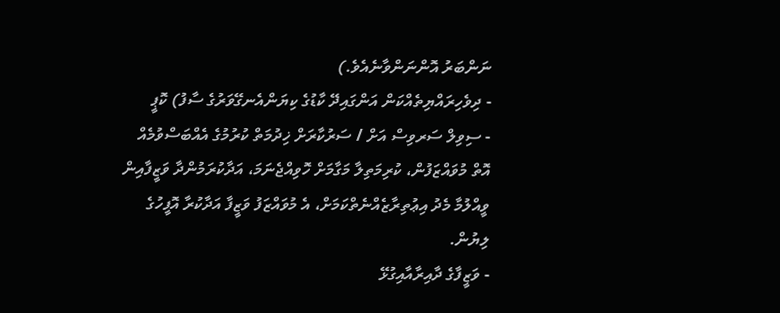ނަންބަރު އޮންނަންވާނެއެވެ.)
- ދިވެހިރައްޔިތެއްކަން އަންގައިދޭ ކާޑުގެ ކިޔަންއެނގޭވަރުގެ ސާފު) ކޮޕީ
- ސިވިލް ސަރވިސް އަށް / ސަރުކާރަށް ޚިދުމަތް ކުރުމުގެ އެއްބަސްވުމެއް އޮތް މުވައްޒަފުން، ކުރިމަތިލާ މަގާމަށް ހޮވިއްޖެނަމަ، އަދާކުރަމުންދާ ވަޒީފާއިން ވީއްލުމާ މެދު އިޢުތިރާޒެއްނެތްކަމަށް، އެ މުވައްޒަފު ވަޒީފާ އަދާކުރާ އޮފީހުގެ ލިޔުން.
- ވަޒީފާގެ ދާއިރާއާއިގުޅޭ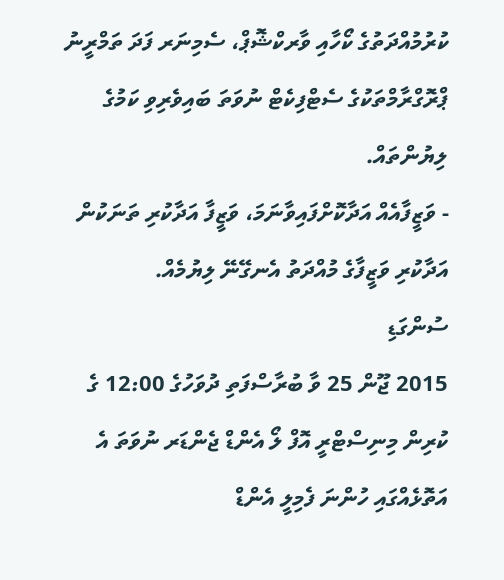ކުރުމުއްދަތުގެ ކޯހާއި ވާރކްޝޮޕް، ސެމިނަރ ފަދަ ތަމްރީނު ޕްރޮގްރާމްތަކުގެ ސެޓްފިކެޓް ނުވަތަ ބައިވެރިވި ކަމުގެ ލިޔުންތައް.
- ވަޒީފާއެއް އަދާކޮށްފައިވާނަމަ، ވަޒީފާ އަދާކުރި ތަނަކުން އަދާކުރި ވަޒީފާގެ މުއްދަތު އެނގޭނޭ ލިޔުމެއް.
ސުންގަޑި
2015 ޖޫން 25 ވާ ބުރާސްފަތި ދުވަހުގެ 12:00 ގެ ކުރިން މިނިސްޓްރީ އޮފް ލޯ އެންޑް ޖެންޑަރ ނުވަތަ އެ އަތޮޅެއްގައި ހުންނަ ފެމިލީ އެންޑް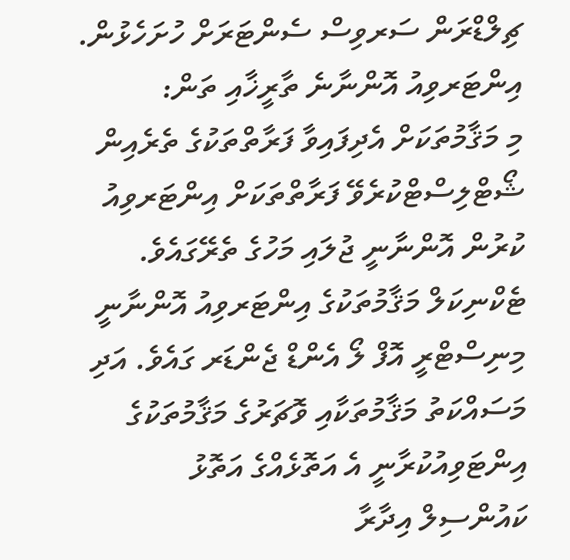ޗިލްޑްރަން ސަރވިސް ސެންޓަރަށް ހުށަހެޅުން.
އިންޓަރވިއު އޮންނާނެ ތާރީޚާއި ތަން:
މި މަޤާމުތަކަށް އެދިފައިވާ ފަރާތްތަކުގެ ތެރެއިން ޝޯޓްލިސްޓްކުރެވޭ ފަރާތްތަކަށް އިންޓަރވިއު ކުރުން އޮންނާނީ ޖުލައި މަހުގެ ތެރޭގައެވެ. ޓެކްނިކަލް މަޤާމުތަކުގެ އިންޓަރވިއު އޮންނާނީ މިނިސްޓްރީ އޮފް ލޯ އެންޑް ޖެންޑަރ ގައެވެ. އަދި މަސައްކަތު މަޤާމުތަކާއި ވޮޗަރުގެ މަޤާމުތަކުގެ އިންޓަވިއުކުރާނީ އެ އަތޮޅެއްގެ އަތޮޅު ކައުންސިލް އިދާރާ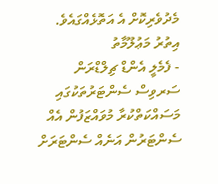މެދުވެރިކޮށް އެ އަތޮޅެއްގައެވެ.
އިތުރު މަޢުލޫމާތު
- ފެމެލީ އެންޑް ޗިލްޑްރަން ސަރވިސް ސެންޓަރުތަކުގައި މަސައްކަތްކުރާ މުވައްޒަފުން އެއް ސެންޓަރުން އަނެއް ސެންޓަރަށް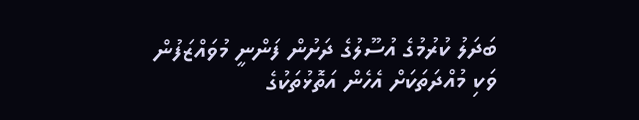ބަދަލު ކުރުމުގެ އުސޫލުގެ ދަށުން ފަންނީ މުވައްޒަފުން ވަކި މުއްދަތަކަށް އެހެން އަތޮޅުތަކުގެ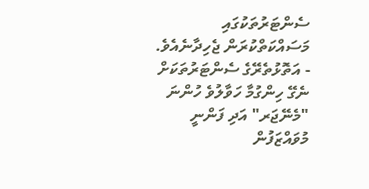ސެންޓަރުތަކުގައި މަސައްކަތްކުރަން ޖެހިދާނެއެވެ.
- އަތޮޅުތެރޭގެ ސެންޓަރުތަކަށް ނެގޭ ހިންގުމާ ހަވާލުވެ ހުންނަ "މެނޭޖަރ" އަދި ފަންނީ މުވައްޒަފުން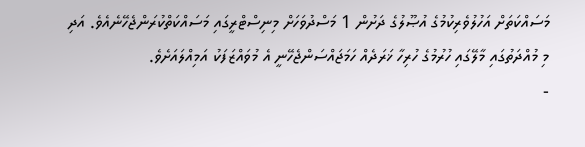މަސައްކަތަށް އަހުލުވެރިކުމުގެ އުޞޫލުގެ ދަށުން 1 މަސްދުވަހަށް މިނިސްޓްރީގައި މަސައްކަތްކުރަންޖެހޭނެއެވެ. އަދި މި މުއްދަތުގައި މާލޭގައި ހުރުމުގެ ހުރިހާ ޚަރަދެއް ހަމަޖައްސަންޖެހޭނީ އެ މުވައްޒަފަކު އަމިއްލައަށެވެ.
-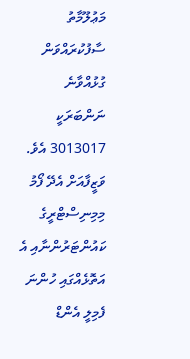މަޢުލޫމާތު ސާފުކުރައްވަން ގުޅުއްވާނެ ނަންބަރަކީ 3013017 އެވެ. ވަޒީފާއަށް އެދޭ ފޯމު މިމިނިސްޓްރީގެ ކައުންޓަރުންނާއި އެ އަތޮޅެއްގައި ހުންނަ ފެމިލީ އެންޑް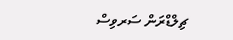ޗިލްޑްރަން ސަރވިސް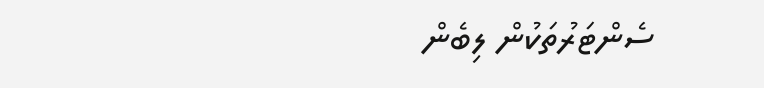ސެންޓަރުތަކުން ލިބެން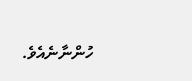ހުންނާނެއެވެ.